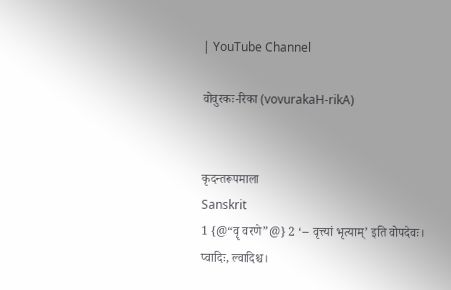| YouTube Channel

वोवुरकः-रिका (vovurakaH-rikA)


कृदन्तरूपमाला
Sanskrit
1 {@“वॄ वरणे”@} 2 ‘-- वृत्त्यां भृत्याम्’ इति वोपदेवः।
प्वादिः, ल्वादिश्च।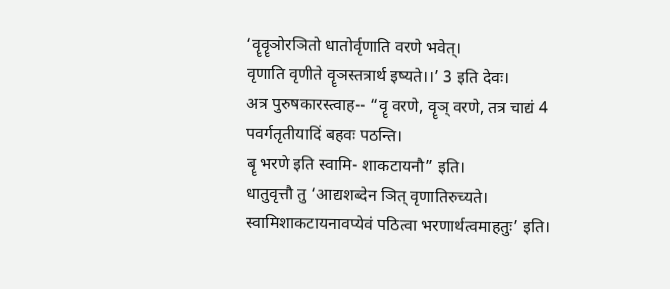‘वॄवॄञोरञितो धातोर्वृणाति वरणे भवेत्।
वृणाति वृणीते वॄञस्तत्रार्थ इष्यते।।’ 3 इति देवः।
अत्र पुरुषकारस्त्वाह-- “वॄ वरणे, वॄञ् वरणे, तत्र चाद्यं 4 पवर्गतृतीयादिं बहवः पठन्ति।
बॄ भरणे इति स्वामि- शाकटायनौ” इति।
धातुवृत्तौ तु ‘आद्यशब्देन ञित् वृणातिरुच्यते।
स्वामिशाकटायनावप्येवं पठित्वा भरणार्थत्वमाहतुः’ इति।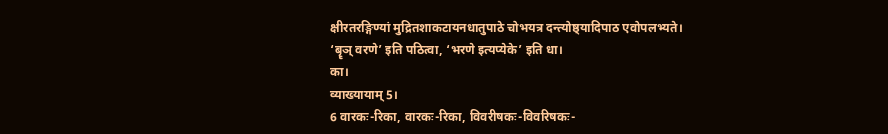क्षीरतरङ्गिण्यां मुद्रितशाकटायनधातुपाठे चोभयत्र दन्त्योष्ठ्यादिपाठ एवोपलभ्यते।
‘बॄञ् वरणे’ इति पठित्वा, ‘भरणे इत्यप्येके’ इति धा।
का।
व्याख्यायाम् 5।
6 वारकः-रिका, वारकः-रिका, विवरीषकः-विवरिषकः-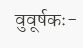वुवूर्षकः-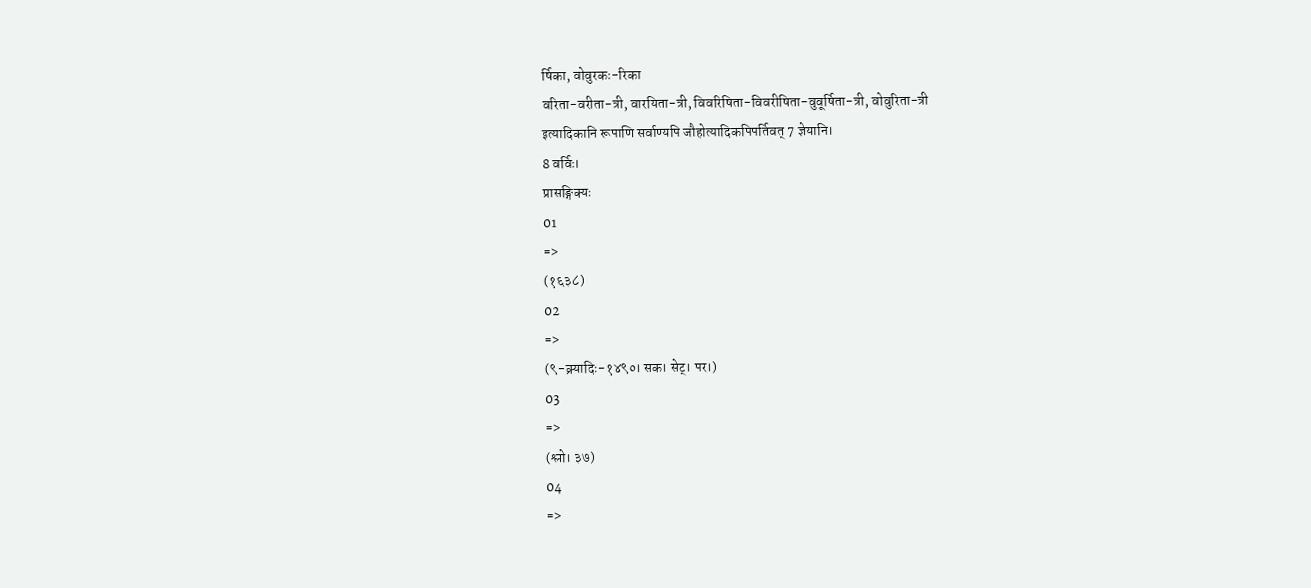र्षिका, वोवुरकः-रिका
वरिता-वरीता-त्री, वारयिता-त्री, विवरिषिता-विवरीषिता-वुवूर्षिता-त्री, वोवुरिता-त्री
इत्यादिकानि रूपाणि सर्वाण्यपि जौहोत्यादिकपिपर्तिवत् 7 ज्ञेयानि।
8 वर्विः।
प्रासङ्गिक्यः
01
=>
(१६३८)
02
=>
(९-क्र्यादिः-१४९०। सक। सेट्। पर।)
03
=>
(श्लो। ३७)
04
=>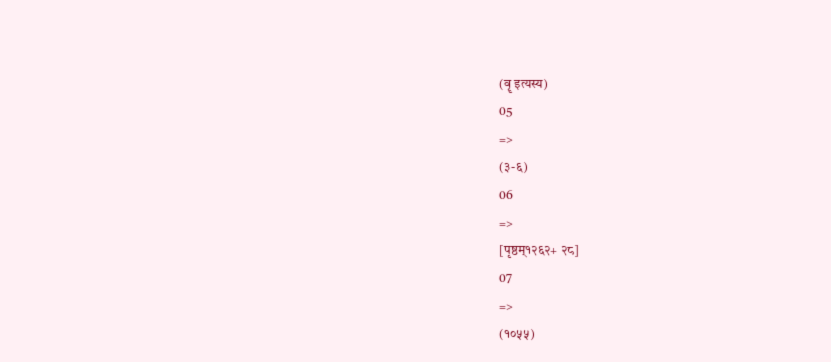(वॄ इत्यस्य)
05
=>
(३-६)
06
=>
[पृष्ठम्१२६२+ २८]
07
=>
(१०५५)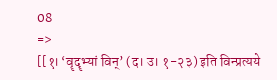08
=>
[[१। ‘वॄदॄभ्यां विन्’ (द। उ। १-२३) इति विन्प्रत्यये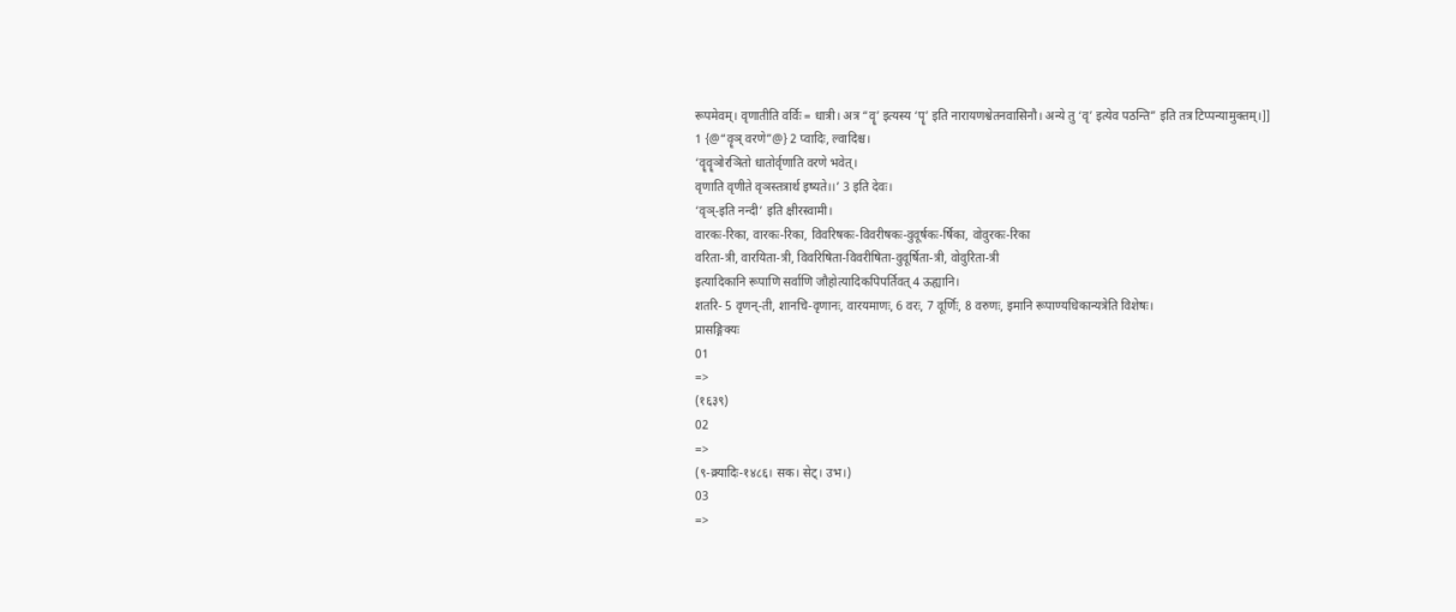रूपमेवम्। वृणातीति वर्विः = धात्री। अत्र “वॄ’ इत्यस्य ‘पॄ’ इति नारायणश्वेतनवासिनौ। अन्ये तु ‘वृ’ इत्येव पठन्ति” इति तत्र टिप्पन्यामुक्तम्।]]
1 {@“वॄञ् वरणे”@} 2 प्वादिः, ल्वादिश्च।
‘वॄवॄञोरञितो धातोर्वृणाति वरणे भवेत्।
वृणाति वृणीते वृञस्तत्रार्थ इष्यते।।’ 3 इति देवः।
‘वृञ्-इति नन्दी’ इति क्षीरस्वामी।
वारकः-रिका, वारकः-रिका, विवरिषकः-विवरीषकः-वुवूर्षकः-र्षिका, वोवुरकः-रिका
वरिता-त्री, वारयिता-त्री, विवरिषिता-विवरीषिता-वुवूर्षिता-त्री, वोवुरिता-त्री
इत्यादिकानि रूपाणि सर्वाणि जौहोत्यादिकपिपर्तिवत् 4 ऊह्यानि।
शतरि- 5 वृणन्-ती, शानचि-वृणानः, वारयमाणः, 6 वरः, 7 वूर्णिः, 8 वरुणः, इमानि रूपाण्यधिकान्यत्रेति विशेषः।
प्रासङ्गिक्यः
01
=>
(१६३९)
02
=>
(९-क्र्यादिः-१४८६। सक। सेट्। उभ।)
03
=>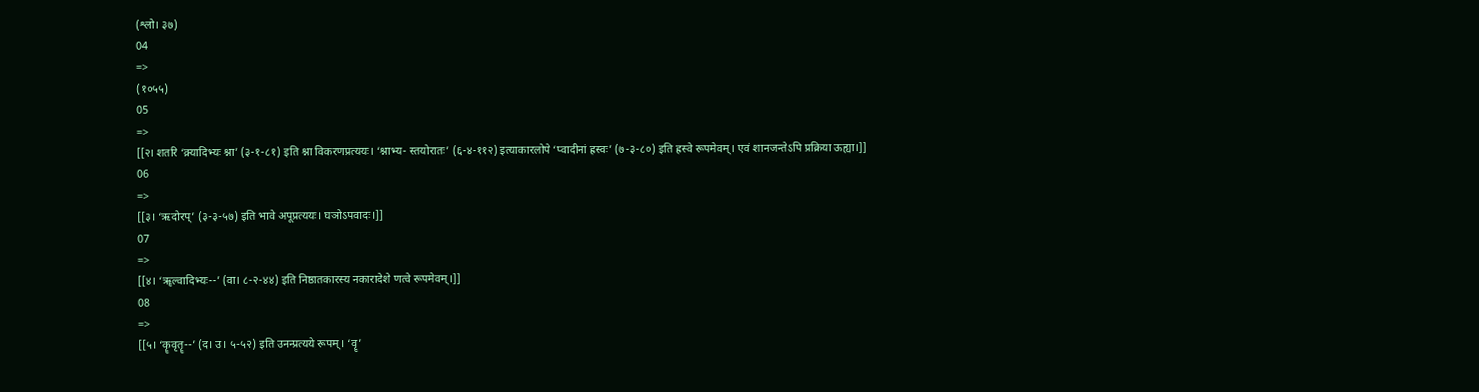(श्लो। ३७)
04
=>
(१०५५)
05
=>
[[२। शतरि ‘क्र्यादिभ्यः श्ना’ (३-१-८१) इति श्ना विकरणप्रत्ययः। ‘श्नाभ्य- स्तयोरातः’ (६-४-११२) इत्याकारलोपे ‘प्वादीनां ह्रस्वः’ (७-३-८०) इति ह्रस्वे रूपमेवम्। एवं शानजन्तेऽपि प्रक्रिया ऊह्या।]]
06
=>
[[३। ‘ऋदोरप्’ (३-३-५७) इति भावे अपूप्रत्ययः। घञोऽपवादः।]]
07
=>
[[४। ‘ॠल्वादिभ्यः--’ (वा। ८-२-४४) इति निष्ठातकारस्य नकारादेशे णत्वे रूपमेवम्।]]
08
=>
[[५। ‘कॄवृतॄ--’ (द। उ। ५-५२) इति उनन्प्रत्यये रूपम्। ‘वॄ’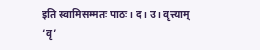इति स्वामिसम्मतः पाठः। द। उ। वृत्त्याम् ‘वृ’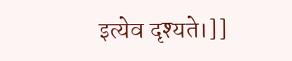इत्येव दृश्यते।]]